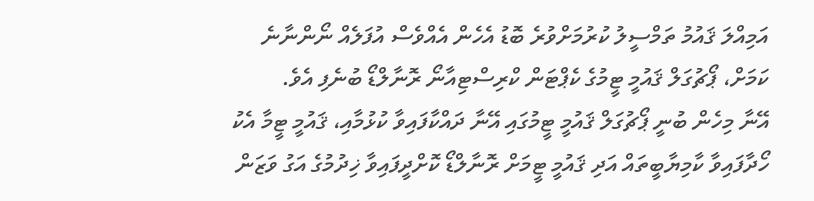އަމިއްލަ ޤައުމު ތަމްސީލު ކުރުމަށްވުރެ ބޮޑު އެހެން އެއްވެސް އުފަލެއް ނޯންނާނެ ކަމަށް، ޕޯޗުގަލް ޤައުމީ ޓީމުގެ ކެޕްޓަން ކްރިސްޓިއާނޯ ރޮނާލްޑޯ ބުނެފި އެވެ.
އޭނާ މިހެން ބުނީ ޕޯޗުގަލް ޤައުމީ ޓީމުގައި އޭނާ ދައްކާފައިވާ ކުޅުމާއި، ޤައުމީ ޓީމާ އެކު ހޯދާފައިވާ ކާމިޔާބީތައް އަދި ޤައުމީ ޓީމަށް ރޮނާލްޑޯ ކޮށްދީފައިވާ ޚިދުމުގެ އަގު ވަޒަން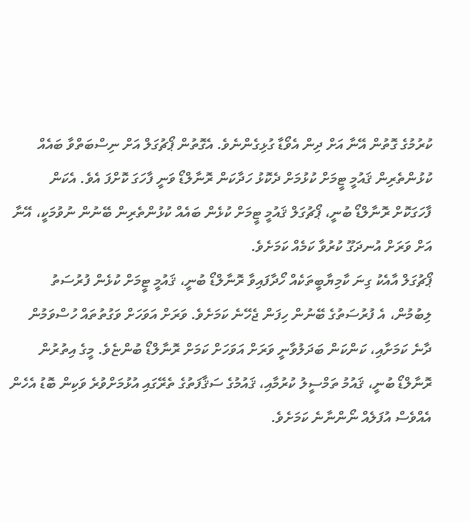ކުރުމުގެ ގޮތުން އޭނާ އަށް ދިން އެވޯޑާ ގުޅިގެންނެވެ. އެގޮތުން ޕޯޗުގަލް އަށް ނިސްބަތްވާ ބައެއް ކުޅުންތެރިން ޤައުމީ ޓީމަށް ކުޅުމަށް ދެކޮޅު ހަދާކަން ރޮނާލްޑޯ ވަނީ ފާހަގަ ކޮށްފަ އެވެ. އެކަން ފާހަގަކޮށް ރޮނާލްޑޯ ބުނީ، ޕޯޗުގަލް ޤައުމީ ޓީމަށް ކުޅެން ބައެއް ކުޅުންތެރިން ބޭނުން ނުވުމަކީ، އޭނާ އަށް ވަރަށް އުނދަގޫ ކުރުވާ ކަމެއް ކަމަށެވެ.
ޕޯޗުގަލް އާއެކު ގިނަ ކާމިޔާބީތަކެއް ހޯދާފައިވާ ރޮނާލްޑޯ ބުނީ، ޤައުމީ ޓީމަށް ކުޅެން ފުރުސަތު ލިބުމުން، އެ ފުރުސަތުގެ ބޭނުން ހިފަން ޖެހޭނެ ކަމަށެވެ. ވަރަށް އަވަހަށް ވަގުތުތައް ހުސްވަމުން ދާނެ ކަމަށާއި، ކަންކަން ބަދަލުވާނީ ވަރަށް އަވަހަށް ކަމަށް ރޮނާލްޑޯ ބުންޏެވެ. މީގެ އިތުރުން ރޮނާލްޑޯ ބުނީ، ޤައުމު ތަމްސީލު ކުރުމާއި، ޤައުމުގެ ސަޤާފަތުގެ ތެރޭގައި އުޅުމަށްވުރެ ވަކިން ބޮޑު އެހެން އެއްވެސް އުފަލެއް ނޯންނާނެ ކަމަށެވެ.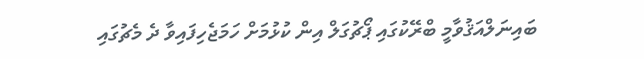ބައިނަލްއަޤުވާމީ ބްރޭކުގައި ޕޯޗުގަލް އިން ކުޅުމަށް ހަމަޖެހިފައިވާ ދެ މެޗުގައި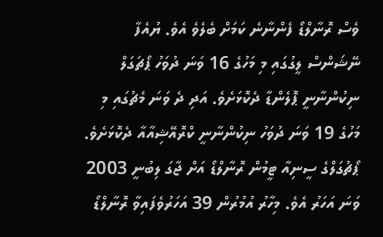ވެސް ރޮނާލްޑޯ ފެންނާނެ ކަމަށް ބެލެވެ އެވެ. ޔުއެފާ ނޭޝަންސް ލީގުގައި މި މަހުގެ 16 ވަނަ ދުވަހު ޕޯޗަގަލް ނިކުންނާނީ ޕޮލެންޑާ ދެކޮޅަށެވެ. އަދި ދެ ވަނަ މެޗުގައި މި މަހުގެ 19 ވަނަ ދުވަހު ނިކުންނާނީ ކްރޮއޭޝިއާއާ ދެކޮޅަށެވެ.
ޕޯޗުގަލްގެ ސީނިއާ ޓީމުން ރޮނާލްޑޯ އަށް ޖާގަ ލިބުނީ 2003 ވަނަ އަހަރު އެވެ. މިހާރު އުމުރުން 39 އަހަރުވެފައިވާ ރޮނާލްޑޯ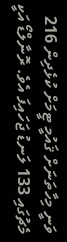ވަނީ މިހާތަނަށް ޤައުމީ ޓީމަށް ކުޅެދިން 216 މެޗުގައި 133 ލަނޑު ޖަހައިފަ އެވެ. ރޮނާލްޑޯ އަކީ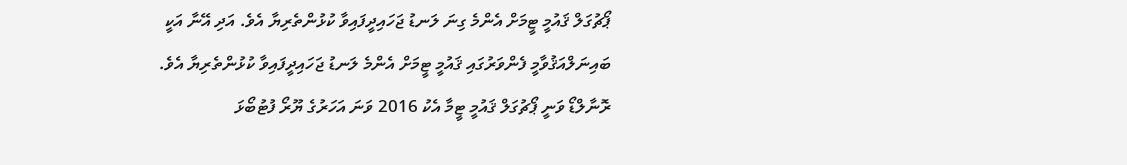ޕޯޗުގަލް ޤައުމީ ޓީމަށް އެންމެ ގިނަ ލަނޑު ޖަހައިދީފައިވާ ކުޅުންތެރިޔާ އެވެ. އަދި އޭނާ އަކީ ބައިނަލްއަޤުވާމީ ފެންވަރުގައި ޤައުމީ ޓީމަށް އެންމެ ލަނޑު ޖަހައިދީފައިވާ ކުޅުންތެރިޔާ އެވެ. ރޮނާލްޑޯ ވަނީ ޕޯޗުގަލް ޤައުމީ ޓީމާ އެކު 2016 ވަނަ އަހަރުގެ ޔޫރޯ ފުޓުބޯޅަ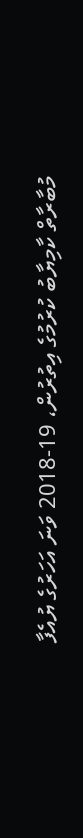މުބާރާތް ކާމިޔާބު ކުރުމުގެ އިތުރުން، 19-2018 ވަނަ އަހަރުގެ ޔުއެފާ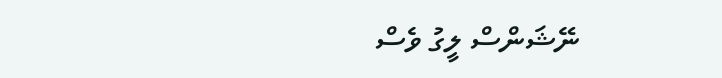ނޭޝަންސް ލީގު ވެސް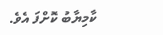ކާމިޔާބު ކޮށްފަ އެވެ.